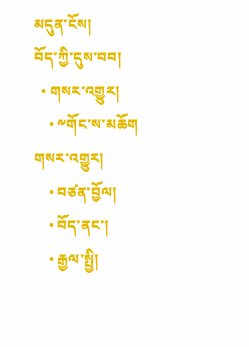མདུན་ངོས།
བོད་ཀྱི་དུས་བབ།
  • གསར་འགྱུར།
    • ༸གོང་ས་མཆོག གསར་འགྱུར།
    • བཙན་བྱོལ།
    • བོད་ནང་།
    • རྒྱལ་སྤྱི།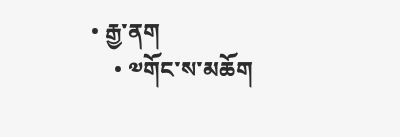• རྒྱ་ནག
    • ༧གོང་ས་མཆོག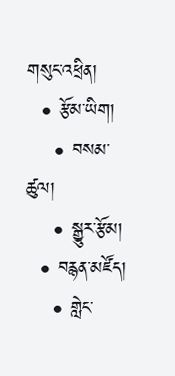གསུང་འཕྲིན།
  • རྩོམ་ཡིག།
    • བསམ་ཚུལ།
    • སྒྱུར་རྩོམ།
  • བརྙན་མཛོད།
    • གླེང་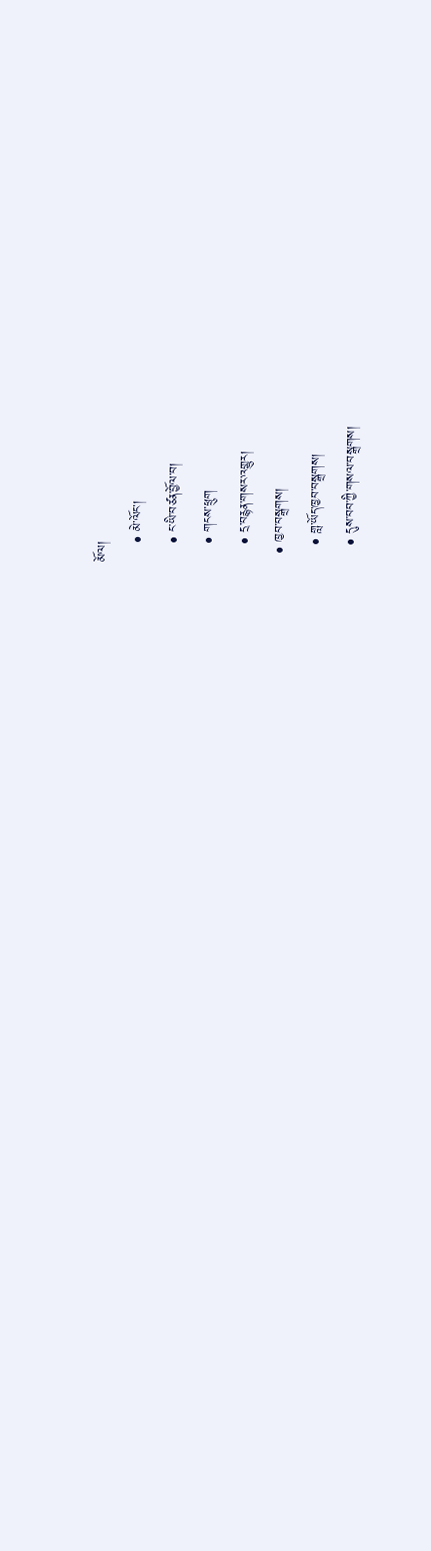མོལ།
    • མེ་ལོང་།
    • ང་ཡི་བཙན་བྱོལ་བ།
    • གངས་ཕྲུག
    • དྲ་བརྙན་གསར་འགྱུར།
  • ཁྱབ་བསྒྲགས།
    • གླ་ཡོད་ཁྱབ་བསྒྲགས།
    • དུས་བབ་ཀྱི་གསལ་བསྒྲགས།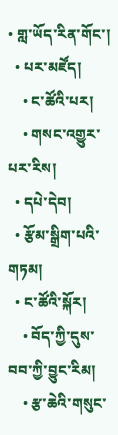• གླ་ཡོད་རིན་གོང་།
  • པར་མཛོད།
    • ང་ཚོའི་པར།
    • གསང་འགྱུར་པར་རིས།
  • དཔེ་དེབ།
  • རྩོམ་སྒྲིག་པའི་གཏམ།
  • ང་ཚོའི་སྐོར།
    • བོད་ཀྱི་དུས་བབ་ཀྱི་བྱུང་རིམ།
    • རྩ་ཆེའི་གསུང་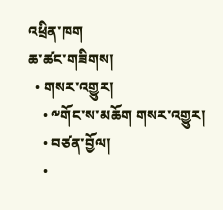འཕྲིན་ཁག
ཆ་ཚང་གཟིགས།
  • གསར་འགྱུར།
    • ༸གོང་ས་མཆོག གསར་འགྱུར།
    • བཙན་བྱོལ།
    •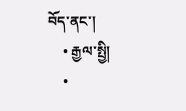བོད་ནང་།
    • རྒྱལ་སྤྱི།
    •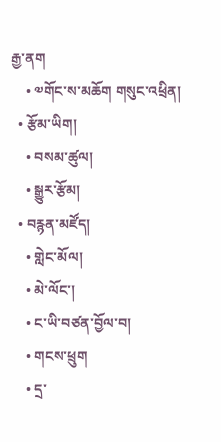རྒྱ་ནག
    • ༧གོང་ས་མཆོག གསུང་འཕྲིན།
  • རྩོམ་ཡིག།
    • བསམ་ཚུལ།
    • སྒྱུར་རྩོམ།
  • བརྙན་མཛོད།
    • གླེང་མོལ།
    • མེ་ལོང་།
    • ང་ཡི་བཙན་བྱོལ་བ།
    • གངས་ཕྲུག
    • དྲ་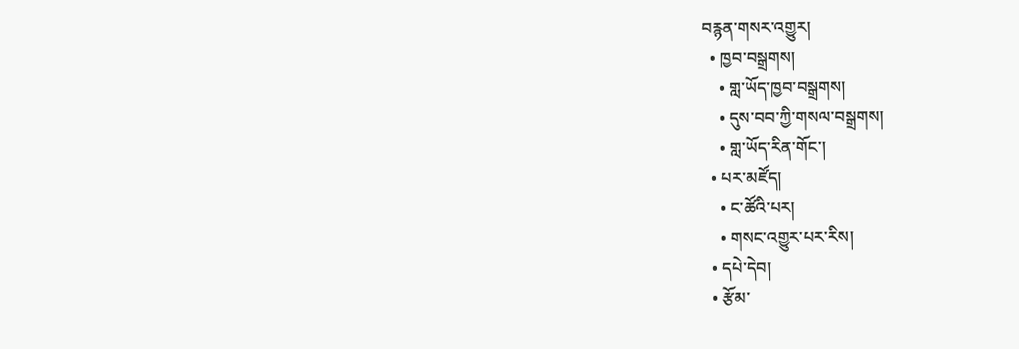བརྙན་གསར་འགྱུར།
  • ཁྱབ་བསྒྲགས།
    • གླ་ཡོད་ཁྱབ་བསྒྲགས།
    • དུས་བབ་ཀྱི་གསལ་བསྒྲགས།
    • གླ་ཡོད་རིན་གོང་།
  • པར་མཛོད།
    • ང་ཚོའི་པར།
    • གསང་འགྱུར་པར་རིས།
  • དཔེ་དེབ།
  • རྩོམ་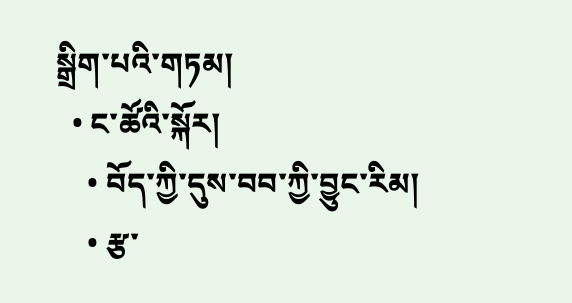སྒྲིག་པའི་གཏམ།
  • ང་ཚོའི་སྐོར།
    • བོད་ཀྱི་དུས་བབ་ཀྱི་བྱུང་རིམ།
    • རྩ་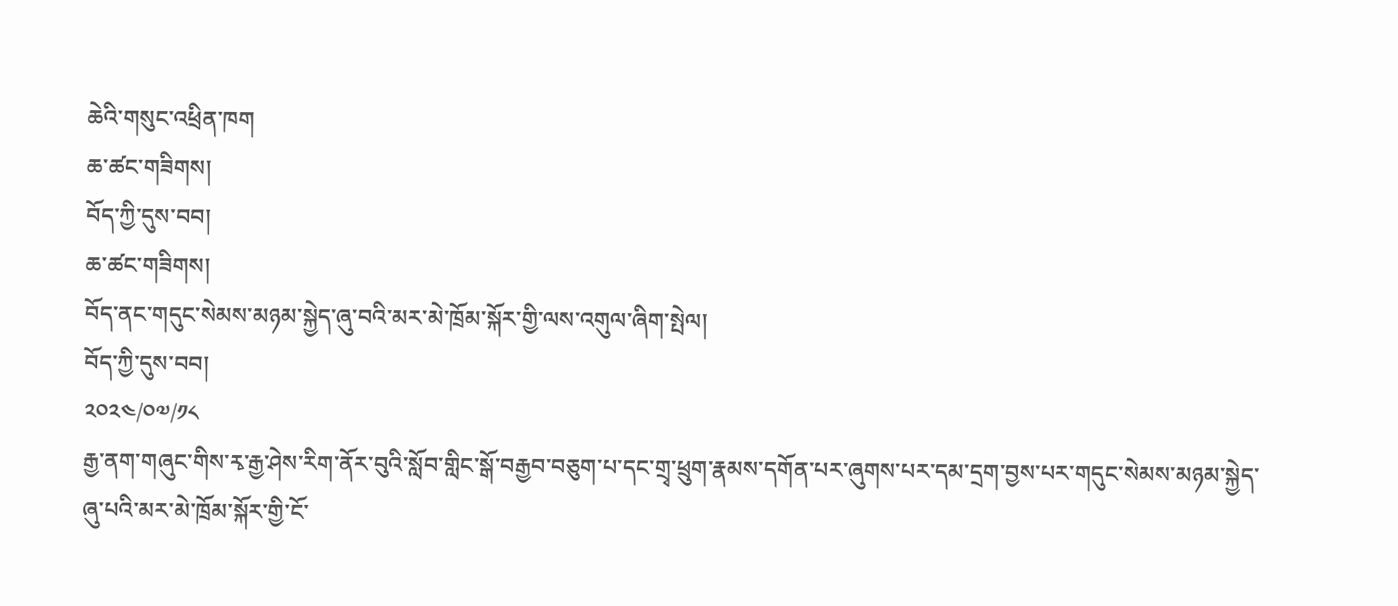ཆེའི་གསུང་འཕྲིན་ཁག
ཆ་ཚང་གཟིགས།
བོད་ཀྱི་དུས་བབ།
ཆ་ཚང་གཟིགས།
བོད་ནང་གདུང་སེམས་མཉམ་སྐྱེད་ཞུ་བའི་མར་མེ་ཁྲོམ་སྐོར་གྱི་ལས་འགུལ་ཞིག་སྤེལ།
བོད་ཀྱི་དུས་བབ།
༢༠༢༤/༠༧/༡༨
རྒྱ་ནག་གཞུང་གིས་རྭ་རྒྱ་ཤེས་རིག་ནོར་བུའི་སློབ་གླིང་སྒོ་བརྒྱབ་བཅུག་པ་དང་གྲྭ་ཕྲུག་རྣམས་དགོན་པར་ཞུགས་པར་དམ་དྲག་བྱས་པར་གདུང་སེམས་མཉམ་སྐྱེད་ཞུ་པའི་མར་མེ་ཁྲོམ་སྐོར་གྱི་ངོ་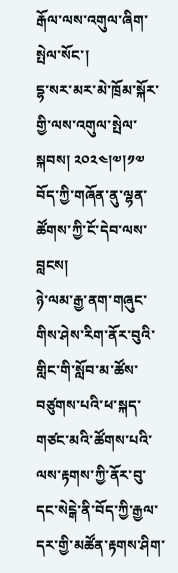རྒོལ་ལས་འགུལ་ཞིག་སྤེལ་སོང་།
དྷ་སར་མར་མེ་ཁྲོམ་སྐོར་གྱི་ལས་འགུལ་སྤེལ་སྐབས། ༢༠༢༤།༧།༡༧ བོད་ཀྱི་གཞོན་ནུ་ལྷན་ཚོགས་ཀྱི་ངོ་དེབ་ལས་བླངས།
ཉེ་ལམ་རྒྱ་ནག་གཞུང་གིས་ཤེས་རིག་ནོར་བུའི་གླིང་གི་སློབ་མ་ཚོས་བཙུགས་པའི་ཕ་སྐད་གཙང་མའི་ཚོགས་པའི་ལས་རྟགས་ཀྱི་ནོར་བུ་དང་སེངྒེ་ནི་བོད་ཀྱི་རྒྱལ་དར་གྱི་མཚོན་རྟགས་ཤིག་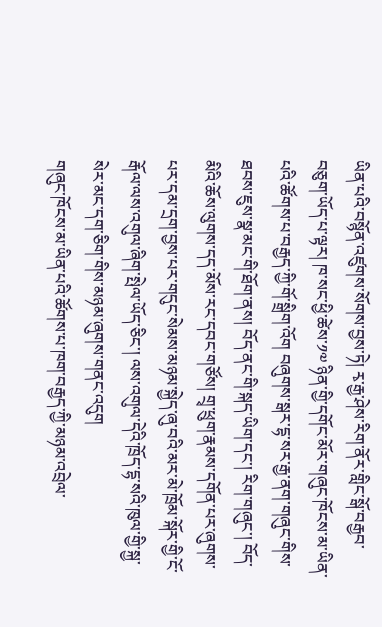ཡིན་པའི་བསྙོན་འཛུགས་སོགས་བྱས་ཏེ། རྭ་རྒྱ་ཤེས་རིག་ནོར་གླིང་སྒོ་བརྒྱབ་བཅུག་ཡོད་པ་ལྟར། ཁ་སང་ཕྱི་ཚེས་༡༧ ཉིན་གྱི་དགོང་མོར་གཞུང་ཁོངས་མ་ཡིན་པའི་ཚོགས་པ་བརྒྱད་ཀྱི་གོ་སྒྲིག་འོག བཞུགས་སྒར་དྷ་སར་རྒྱ་ནག་གཞུང་གིས་ཐབས་ཇུས་སྣ་མང་གི་ཐོག་ནས། བོད་ནང་གི་སྐད་ཡིག་དང་། རིག་གཞུང་། བོད་མིའི་ཆོས་ལུགས་དད་མོས་རང་དབང་གཙོས། གྲྭ་ཕྲུག་རྣམས་དགོན་པར་ཞུགས་པར་དམ་དྲག་བྱས་པར་གདུང་སེམས་མཉམ་སྐྱེད་ཞུ་བའི་མར་མེ་ཁྲོམ་སྐོར་གྱི་ངོ་རྒོལ་ལས་འགུལ་ཞིག་སྤེལ་ཡོད་ཅིང་། ལས་འགུལ་དེའི་ཁྲོད་དྷ་སའི་ཁུལ་གྱི་སྐྱ་སེར་མང་དག་ཅིག་གིས་མཉམ་ཞུགས་གནང་འདུག
གཞུང་ཁོངས་མ་ཡིན་པའི་ཚོགས་པ་ཁག་བརྒྱད་ཀྱི་མཉམ་འབྲེལ་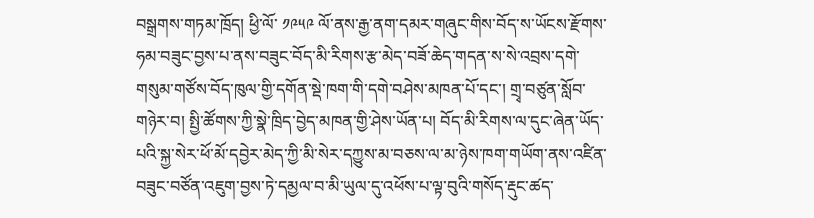བསྒྲགས་གཏམ་ཁྲོད། ཕྱི་ལོ་ ༡༩༥༩ ལོ་ནས་རྒྱ་ནག་དམར་གཞུང་གིས་བོད་ས་ཡོངས་རྫོགས་ཧམ་བཟུང་བྱས་པ་ནས་བཟུང་བོད་མི་རིགས་རྩ་མེད་བཟོ་ཆེད་གདན་ས་སེ་འབྲས་དགེ་གསུམ་གཙོས་བོད་ཁུལ་གྱི་དགོན་སྡེ་ཁག་གི་དགེ་བཤེས་མཁན་པོ་དང་། གྲྭ་བཙུན་སློབ་གཉེར་བ། སྤྱི་ཚོགས་ཀྱི་སྣེ་ཁྲིད་བྱེད་མཁན་གྱི་ཤེས་ཡོན་པ། བོད་མི་རིགས་ལ་དུང་ཞེན་ཡོད་པའི་སྐྱ་སེར་ཕོ་མོ་དབྱེར་མེད་ཀྱི་མི་སེར་དཀྱུས་མ་བཅས་ལ་མ་ཉེས་ཁག་གཡོག་ནས་འཛིན་བཟུང་བཙོན་འཇུག་བྱས་ཏེ་དམྱལ་བ་མི་ཡུལ་དུ་འཕོས་པ་ལྟ་བུའི་གསོད་རྡུང་ཚད་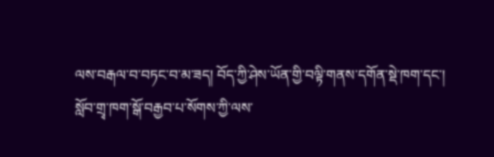ལས་བརྒལ་བ་བཏང་བ་མ་ཟད། བོད་ཀྱི་ཤེས་ཡོན་གྱི་བལྟི་གནས་དགོན་སྡེ་ཁག་དང་། སློབ་གྲྭ་ཁག་སྒོ་བརྒྱབ་པ་སོགས་ཀྱི་ལས་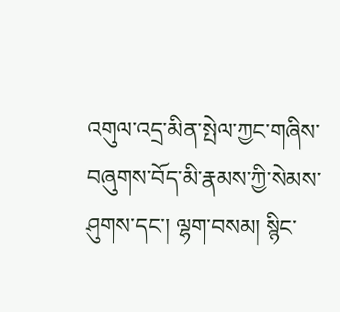འགུལ་འདྲ་མིན་སྤེལ་ཀྱང་གཞིས་བཞུགས་བོད་མི་རྣམས་ཀྱི་སེམས་ཤུགས་དང་། ལྷག་བསམ། སྙིང་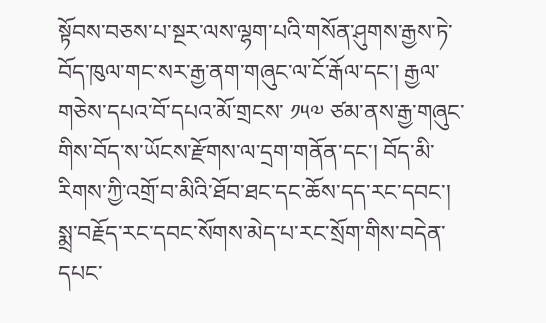སྟོབས་བཅས་པ་སྔར་ལས་ལྷག་པའི་གསོན་ཤུགས་རྒྱས་ཏེ་བོད་ཁུལ་གང་སར་རྒྱ་ནག་གཞུང་ལ་ངོ་རྒོལ་དང་། རྒྱལ་གཅེས་དཔའ་བོ་དཔའ་མོ་གྲངས་ ༡༥༧ ཙམ་ནས་རྒྱ་གཞུང་གིས་བོད་ས་ཡོངས་རྫོགས་ལ་དྲག་གནོན་དང་། བོད་མི་རིགས་ཀྱི་འགྲོ་བ་མིའི་ཐོབ་ཐང་དང་ཆོས་དད་རང་དབང་། སྨྲ་བརྗོད་རང་དབང་སོགས་མེད་པ་རང་སྲོག་གིས་བདེན་དཔང་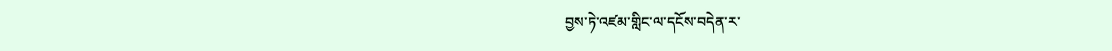བྱས་ཏེ་འཛམ་གླིང་ལ་དངོས་བདེན་ར་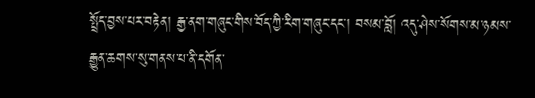སྤྲོད་བྱས་པར་བརྟེན། རྒྱ་ནག་གཞུང་གིས་བོད་ཀྱི་རིག་གཞུང་དང་། བསམ་བློ། འདུ་ཤེས་སོགས་མ་ཉམས་རྒྱུན་ཆགས་སུ་གནས་པ་ནི་དགོན་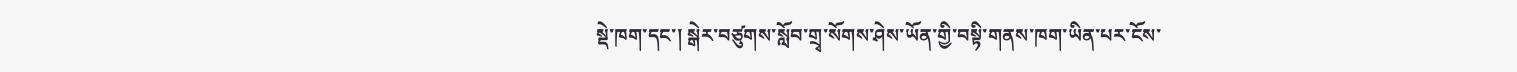སྡེ་ཁག་དང་། སྒེར་བཙུགས་སློབ་གྲྭ་སོགས་ཤེས་ཡོན་གྱི་བསྟི་གནས་ཁག་ཡིན་པར་ངོས་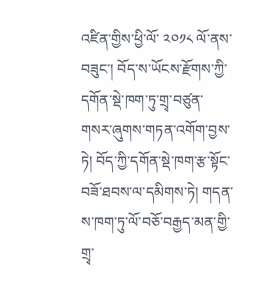འཛིན་གྱིས་ཕྱི་ལོ་ ༢༠༡༨ ལོ་ནས་བཟུང་། བོད་ས་ཡོངས་རྫོགས་ཀྱི་དགོན་སྡེ་ཁག་ཏུ་གྲྭ་བཙུན་གསར་ཞུགས་གཏན་འགོག་བྱས་ཏེ། བོད་ཀྱི་དགོན་སྡེ་ཁག་རྩ་སྟོང་བཟོ་ཐབས་ལ་དམིགས་ཏེ། གདན་ས་ཁག་ཏུ་ལོ་བཅོ་བརྒྱད་མན་གྱི་གྲྭ་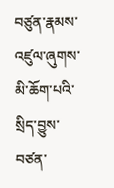བཙུན་རྣམས་འཛུལ་ཞུགས་མི་ཆོག་པའི་སྲིད་བྱུས་བཙན་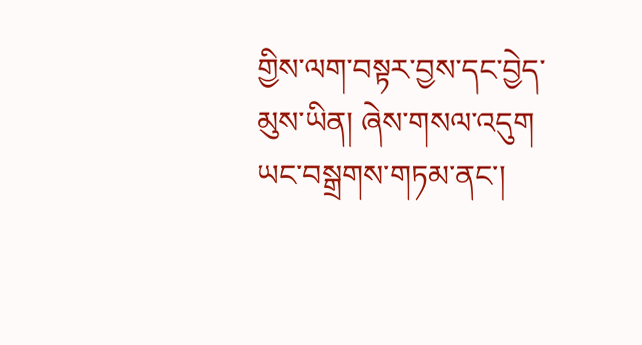གྱིས་ལག་བསྟར་བྱས་དང་བྱེད་མུས་ཡིན། ཞེས་གསལ་འདུག
ཡང་བསྒྲགས་གཏམ་ནང་།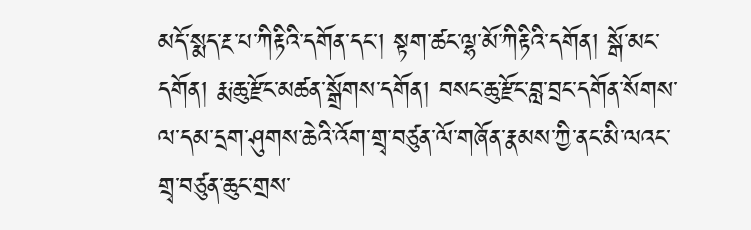མདོ་སྨད་རྔ་པ་ཀིརྟིའི་དགོན་དང་། སྟག་ཚང་ལྷ་མོ་ཀིརྟིའི་དགོན། སྒོ་མང་དགོན། རྨ་ཆུ་རྫོང་མཚན་སྒྲོགས་དགོན། བསང་ཆུ་རྫོང་བླ་བྲང་དགོན་སོགས་ལ་དམ་དྲག་ཤུགས་ཆེའི་འོག་གྲྭ་བཙུན་ལོ་གཞོན་རྣམས་ཀྱི་ནང་མི་ལའང་གྲྭ་བཙུན་ཆུང་གྲས་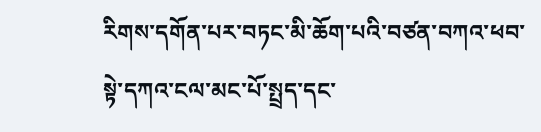རིགས་དགོན་པར་བཏང་མི་ཆོག་པའི་བཙན་བཀའ་ཕབ་སྟེ་དཀའ་ངལ་མང་པོ་སྤྲད་དང་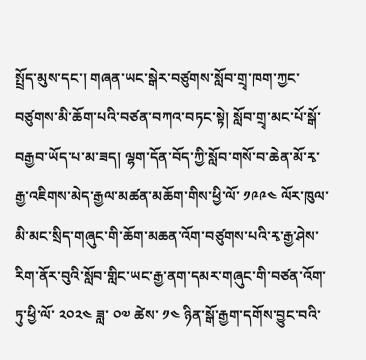སྤྲོད་མུས་དང་། གཞན་ཡང་སྒེར་བཙུགས་སློབ་གྲྭ་ཁག་ཀྱང་བཙུགས་མི་ཆོག་པའི་བཙན་བཀའ་བཏང་སྟེ། སློབ་གྲྭ་མང་པོ་སྒོ་བརྒྱབ་ཡོད་པ་མ་ཟད། ལྷག་དོན་བོད་ཀྱི་སློབ་གསོ་བ་ཆེན་མོ་རྭ་རྒྱ་འཇིགས་མེད་རྒྱལ་མཚན་མཆོག་གིས་ཕྱི་ལོ་ ༡༩༩༤ ལོར་ཁུལ་མི་མང་སྲིད་གཞུང་གི་ཆོག་མཆན་འོག་བཙུགས་པའི་རྭ་རྒྱ་ཤེས་རིག་ནོར་བུའི་སློབ་གླིང་ཡང་རྒྱ་ནག་དམར་གཞུང་གི་བཙན་འོག་ཏུ་ཕྱི་ལོ་ ༢༠༢༤ ཟླ་ ༠༧ ཚེས་ ༡༤ ཉིན་སྒོ་རྒྱག་དགོས་བྱུང་བའི་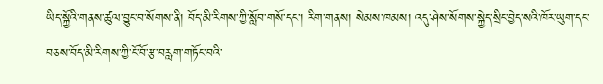ཡིད་སྐྱོའི་གནས་ཚུལ་བྱུང་བ་སོགས་ནི། བོད་མི་རིགས་ཀྱི་སློབ་གསོ་དང་། རིག་གནས། སེམས་ཁམས། འདུ་ཤེས་སོགས་སྐྱེད་སྲིང་བྱེད་སའི་ཁོར་ཡུག་དང་བཅས་བོད་མི་རིགས་ཀྱི་ངོ་བོ་རྩ་བརླག་གཏོང་བའི་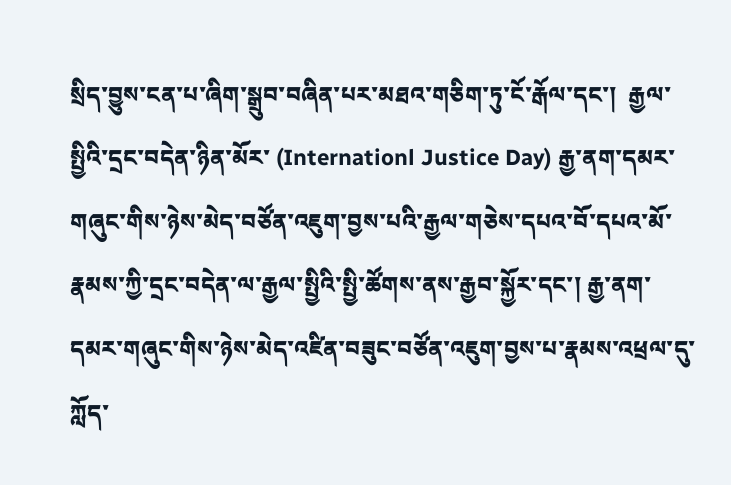སྲིད་བྱུས་ངན་པ་ཞིག་སྒྲུབ་བཞིན་པར་མཐའ་གཅིག་ཏུ་ངོ་རྒོལ་དང་།  རྒྱལ་སྤྱིའི་དྲང་བདེན་ཉིན་མོར་ (Internationl Justice Day) རྒྱ་ནག་དམར་གཞུང་གིས་ཉེས་མེད་བཙོན་འཇུག་བྱས་པའི་རྒྱལ་གཅེས་དཔའ་བོ་དཔའ་མོ་རྣམས་ཀྱི་དྲང་བདེན་ལ་རྒྱལ་སྤྱིའི་སྤྱི་ཚོགས་ནས་རྒྱབ་སྐྱོར་དང་། རྒྱ་ནག་དམར་གཞུང་གིས་ཉེས་མེད་འཛིན་བཟུང་བཙོན་འཇུག་བྱས་པ་རྣམས་འཕྲལ་དུ་ཀློད་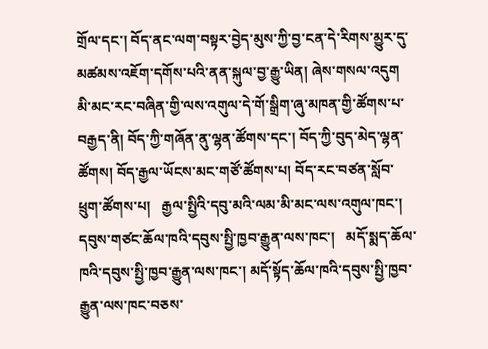གྲོལ་དང་། བོད་ནང་ལག་བསྟར་བྱེད་མུས་ཀྱི་བྱ་ངན་དེ་རིགས་མྱུར་དུ་མཚམས་འཇོག་དགོས་པའི་ནན་སྐུལ་བྱ་རྒྱུ་ཡིན། ཞེས་གསལ་འདུག
མི་མང་རང་བཞིན་གྱི་ལས་འགུལ་དེ་གོ་སྒྲིག་ཞུ་མཁན་གྱི་ཚོགས་པ་བརྒྱད་ནི། བོད་ཀྱི་གཞོན་ནུ་ལྷན་ཚོགས་དང་། བོད་ཀྱི་བུད་མེད་ལྷན་ཚོགས། བོད་རྒྱལ་ཡོངས་མང་གཙོ་ཚོགས་པ། བོད་རང་བཙན་སློབ་ཕྲུག་ཚོགས་པ།   རྒྱལ་སྤྱིའི་དབུ་མའི་ལམ་མི་མང་ལས་འགུལ་ཁང་། དབུས་གཙང་ཆོལ་ཁའི་དབུས་སྤྱི་ཁྱབ་རྒྱུན་ལས་ཁང་།   མདོ་སྨད་ཆོལ་ཁའི་དབུས་སྤྱི་ཁྱབ་རྒྱུན་ལས་ཁང་། མདོ་སྟོད་ཆོལ་ཁའི་དབུས་སྤྱི་ཁྱབ་རྒྱུན་ལས་ཁང་བཅས་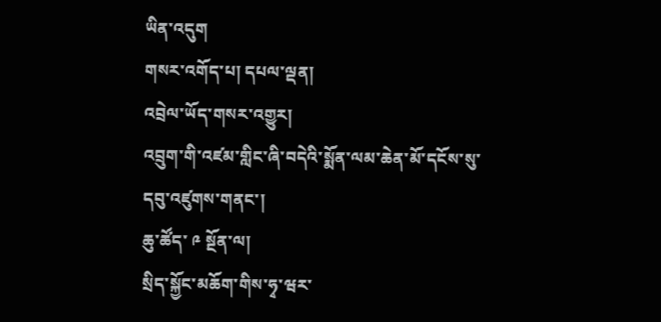ཡིན་འདུག
གསར་འགོད་པ། དཔལ་ལྡན།
འབྲེལ་ཡོད་གསར་འགྱུར།
འབྲུག་གི་འཛམ་གླིང་ཞི་བདེའི་སྨོན་ལམ་ཆེན་མོ་དངོས་སུ་དབུ་འཛུགས་གནང་།
ཆུ་ཚོད་ ༩ སྔོན་ལ།
སྲིད་སྐྱོང་མཆོག་གིས་ཧྭ་ཝར་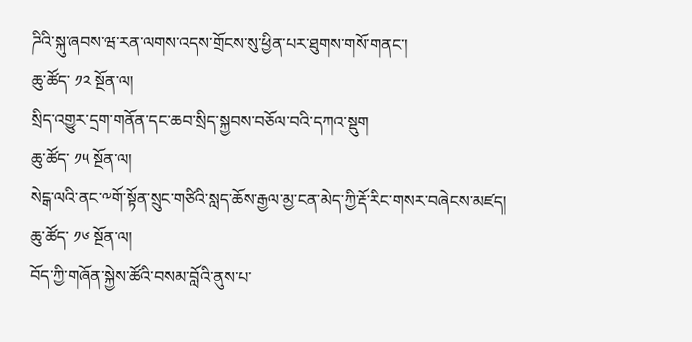ཌིའི་སྐུ་ཞབས་ཝ་རན་ལགས་འདས་གྲོངས་སུ་ཕྱིན་པར་ཐུགས་གསོ་གནང་།
ཆུ་ཚོད་ ༡༢ སྔོན་ལ།
སྲིད་འགྱུར་དྲག་གནོན་དང་ཆབ་སྲིད་སྐྱབས་བཅོལ་བའི་དཀའ་སྡུག
ཆུ་ཚོད་ ༡༥ སྔོན་ལ།
སེངྒ་ལའི་ནང་༸གོ་སྟོན་སྲུང་གཙིའི་སླད་ཆོས་རྒྱལ་མྱ་ངན་མེད་ཀྱི་རྡོ་རིང་གསར་བཞེངས་མཛད།
ཆུ་ཚོད་ ༡༦ སྔོན་ལ།
བོད་ཀྱི་གཞོན་སྐྱེས་ཚོའི་བསམ་བློའི་ནུས་པ་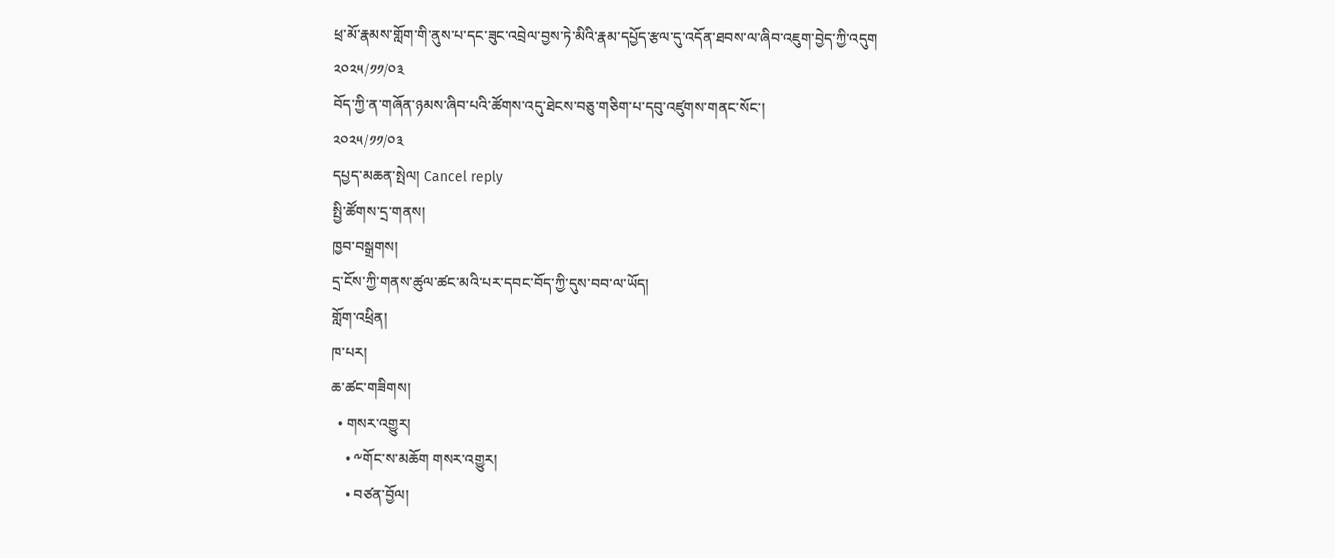ཕྲ་མོ་རྣམས་གློག་གི་ནུས་པ་དང་ཟུང་འབྲེལ་བྱས་ཏེ་མིའི་རྣམ་དཔྱོད་རྩལ་དུ་འདོན་ཐབས་ལ་ཞིབ་འཇུག་བྱེད་ཀྱི་འདུག
༢༠༢༥/༡༡/༠༣
བོད་ཀྱི་ན་གཞོན་ཉམས་ཞིབ་པའི་ཚོགས་འདུ་ཐེངས་བཅུ་གཅིག་པ་དབུ་འཛུགས་གནང་སོང་།
༢༠༢༥/༡༡/༠༣
དཔྱད་མཆན་སྤེལ། Cancel reply
སྤྱི་ཚོགས་དྲ་གནས།
ཁྱབ་བསྒྲགས།
དྲ་ངོས་ཀྱི་གནས་ཚུལ་ཚང་མའི་པར་དབང་བོད་ཀྱི་དུས་བབ་ལ་ཡོད།
གློག་འཕྲིན།
ཁ་པར།
ཆ་ཚང་གཟིགས།
  • གསར་འགྱུར།
    • ༸གོང་ས་མཆོག གསར་འགྱུར།
    • བཙན་བྱོལ།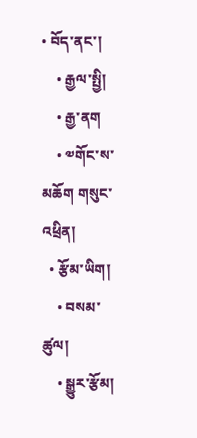• བོད་ནང་།
    • རྒྱལ་སྤྱི།
    • རྒྱ་ནག
    • ༧གོང་ས་མཆོག གསུང་འཕྲིན།
  • རྩོམ་ཡིག།
    • བསམ་ཚུལ།
    • སྒྱུར་རྩོམ།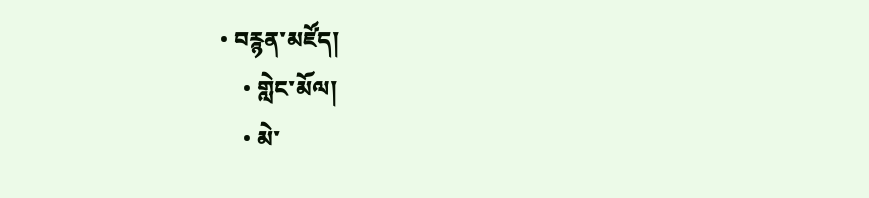• བརྙན་མཛོད།
    • གླེང་མོལ།
    • མེ་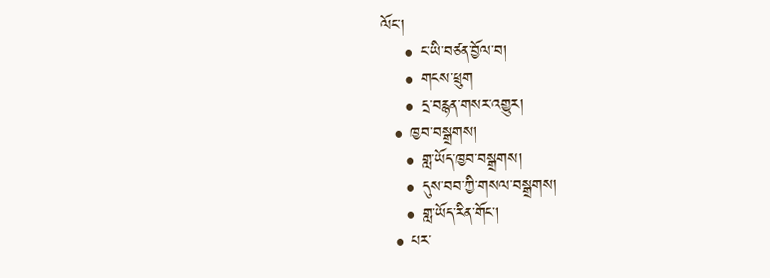ལོང་།
    • ང་ཡི་བཙན་བྱོལ་བ།
    • གངས་ཕྲུག
    • དྲ་བརྙན་གསར་འགྱུར།
  • ཁྱབ་བསྒྲགས།
    • གླ་ཡོད་ཁྱབ་བསྒྲགས།
    • དུས་བབ་ཀྱི་གསལ་བསྒྲགས།
    • གླ་ཡོད་རིན་གོང་།
  • པར་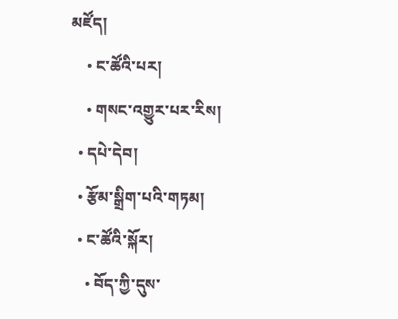མཛོད།
    • ང་ཚོའི་པར།
    • གསང་འགྱུར་པར་རིས།
  • དཔེ་དེབ།
  • རྩོམ་སྒྲིག་པའི་གཏམ།
  • ང་ཚོའི་སྐོར།
    • བོད་ཀྱི་དུས་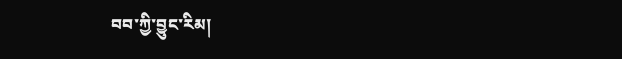བབ་ཀྱི་བྱུང་རིམ།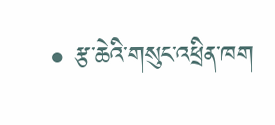• རྩ་ཆེའི་གསུང་འཕྲིན་ཁག